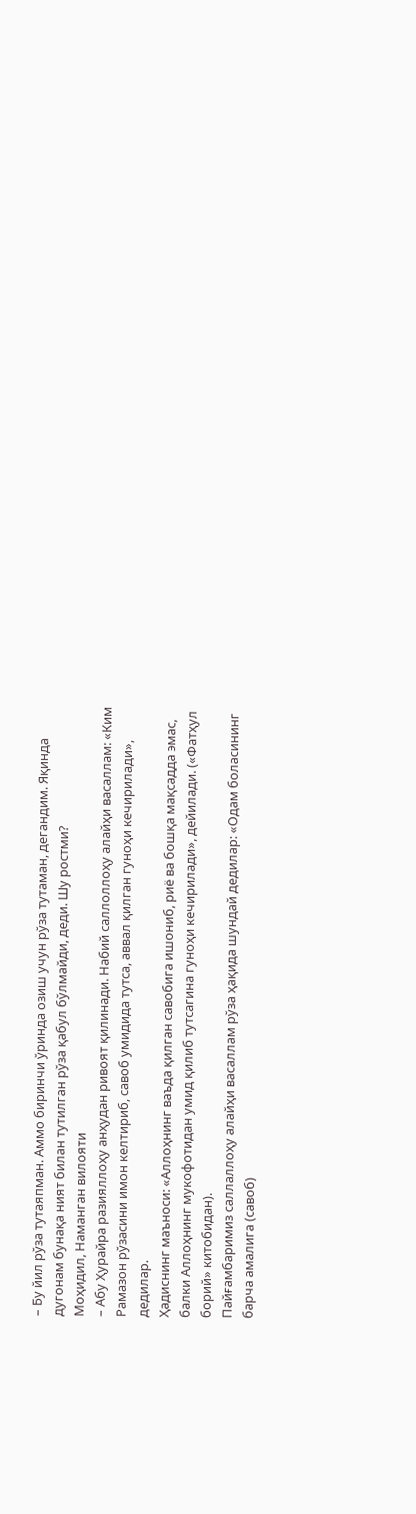– Бу йил рўза тутаяпман. Аммо биринчи ўринда озиш учун рўза тутаман, дегандим. Яқинда дугонам бунақа ният билан тутилган рўза қабул бўлмайди, деди. Шу ростми?
Моҳидил, Наманган вилояти
– Абу Ҳурайра разияллоҳу анҳудан ривоят қилинади. Набий саллоллоҳу алайҳи васаллам: «Ким Рамазон рўзасини имон келтириб, савоб умидида тутса, аввал қилган гуноҳи кечирилади», дедилар.
Ҳадиснинг маъноси: «Аллоҳнинг ваъда қилган савобига ишониб, риё ва бошқа мақсадда эмас, балки Аллоҳнинг мукофотидан умид қилиб тутсагина гуноҳи кечирилади», дейилади. («Фатҳул борий» китобидан).
Пайғамбаримиз саллаллоҳу алайҳи васаллам рўза ҳақида шундай дедилар: «Одам боласининг барча амалига (савоб)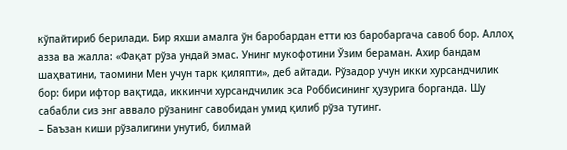кўпайтириб берилади. Бир яхши амалга ўн баробардан етти юз баробаргача савоб бор. Аллоҳ азза ва жалла: «Фақат рўза ундай эмас. Унинг мукофотини Ўзим бераман. Ахир бандам шаҳватини, таомини Мен учун тарк қиляпти», деб айтади. Рўзадор учун икки хурсандчилик бор: бири ифтор вақтида, иккинчи хурсандчилик эса Роббисининг ҳузурига борганда. Шу сабабли сиз энг аввало рўзанинг савобидан умид қилиб рўза тутинг.
– Баъзан киши рўзалигини унутиб, билмай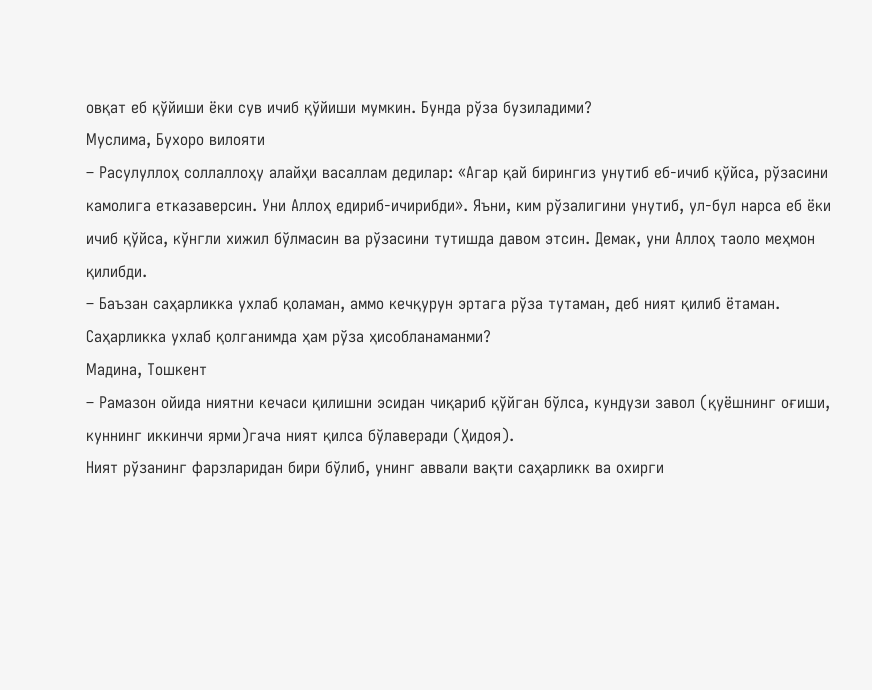овқат еб қўйиши ёки сув ичиб қўйиши мумкин. Бунда рўза бузиладими?
Муслима, Бухоро вилояти
– Расулуллоҳ соллаллоҳу алайҳи васаллам дедилар: «Агар қай бирингиз унутиб еб-ичиб қўйса, рўзасини камолига етказаверсин. Уни Аллоҳ едириб-ичирибди». Яъни, ким рўзалигини унутиб, ул-бул нарса еб ёки ичиб қўйса, кўнгли хижил бўлмасин ва рўзасини тутишда давом этсин. Демак, уни Аллоҳ таоло меҳмон қилибди.
– Баъзан саҳарликка ухлаб қоламан, аммо кечқурун эртага рўза тутаман, деб ният қилиб ётаман. Саҳарликка ухлаб қолганимда ҳам рўза ҳисобланаманми?
Мадина, Тошкент
– Рамазон ойида ниятни кечаси қилишни эсидан чиқариб қўйган бўлса, кундузи завол (қуёшнинг оғиши, куннинг иккинчи ярми)гача ният қилса бўлаверади (Ҳидоя).
Ният рўзанинг фарзларидан бири бўлиб, унинг аввали вақти саҳарликк ва охирги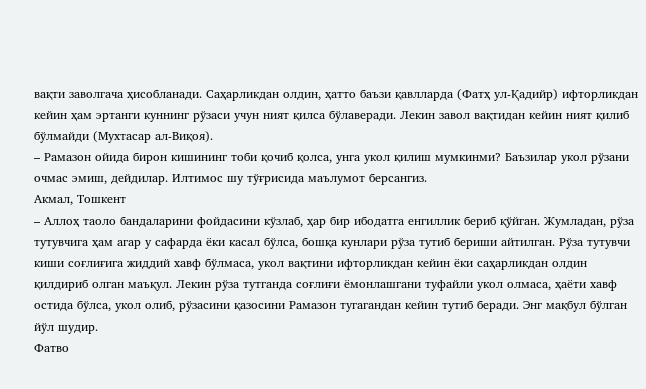вақти заволгача ҳисобланади. Саҳарликдан олдин, ҳатто баъзи қавлларда (Фатҳ ул-Қадийр) ифторликдан кейин ҳам эртанги куннинг рўзаси учун ният қилса бўлаверади. Лекин завол вақтидан кейин ният қилиб бўлмайди (Мухтасар ал-Виқоя).
– Рамазон ойида бирон кишининг тоби қочиб қолса, унга укол қилиш мумкинми? Баъзилар укол рўзани очмас эмиш, дейдилар. Илтимос шу тўғрисида маълумот берсангиз.
Акмал, Тошкент
– Аллоҳ таоло бандаларини фойдасини кўзлаб, ҳар бир ибодатга енгиллик бериб қўйган. Жумладан, рўза тутувчига ҳам агар у сафарда ёки касал бўлса, бошқа кунлари рўза тутиб бериши айтилган. Рўза тутувчи киши соғлиғига жиддий хавф бўлмаса, укол вақтини ифторликдан кейин ёки саҳарликдан олдин қилдириб олган маъқул. Лекин рўза тутганда соғлиғи ёмонлашгани туфайли укол олмаса, ҳаёти хавф остида бўлса, укол олиб, рўзасини қазосини Рамазон тугагандан кейин тутиб беради. Энг мақбул бўлган йўл шудир.
Фатво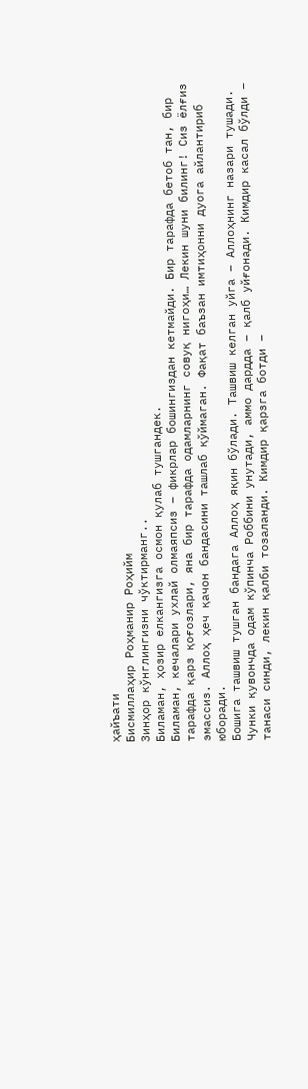ҳайъати
Бисмиллаҳир Роҳманир Роҳийм
Зинҳор кўнглингизни чўктирманг..
Биламан, ҳозир елкангизга осмон қулаб тушгандек.
Биламан, кечалари ухлай олмаяпсиз – фикрлар бошингиздан кетмайди. Бир тарафда бетоб тан, бир тарафда қарз қоғозлари, яна бир тарафда одамларнинг совуқ нигоҳи… Лекин шуни билинг! Сиз ёлғиз эмассиз. Аллоҳ ҳеч қачон бандасини ташлаб қўймаган. Фақат баъзан имтиҳонни дуога айлантириб юборади.
Бошига ташвиш тушган бандага Аллоҳ яқин бўлади. Ташвиш келган уйга – Аллоҳнинг назари тушади. Чунки қувончда одам кўпинча Роббини унутади, аммо дардда – қалб уйғонади. Кимдир касал бўлди – танаси синди, лекин қалби тозаланди. Кимдир қарзга ботди –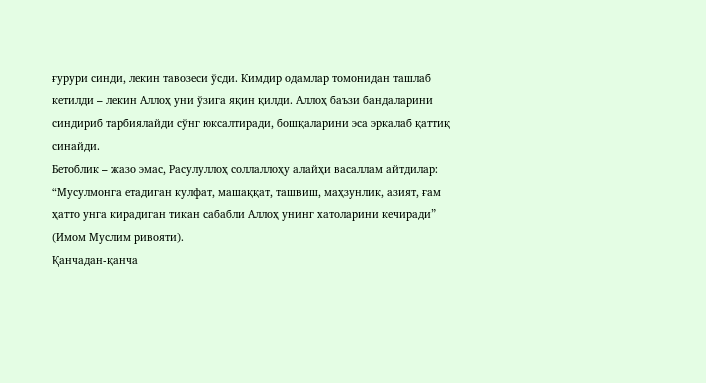ғурури синди, лекин тавозеси ўсди. Кимдир одамлар томонидан ташлаб кетилди – лекин Аллоҳ уни ўзига яқин қилди. Аллоҳ баъзи бандаларини синдириб тарбиялайди сўнг юксалтиради, бошқаларини эса эркалаб қаттиқ синайди.
Бетоблик – жазо эмас, Расулуллоҳ соллаллоҳу алайҳи васаллам айтдилар: “Мусулмонга етадиган кулфат, машаққат, ташвиш, маҳзунлик, азият, ғам ҳатто унга кирадиган тикан сабабли Аллоҳ унинг хатоларини кечиради” (Имом Муслим ривояти).
Қанчадан-қанча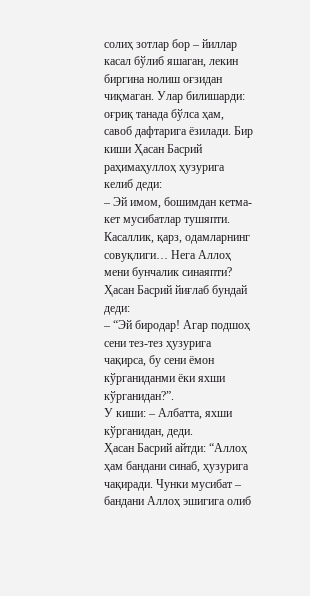солиҳ зотлар бор – йиллар касал бўлиб яшаган, лекин биргина нолиш оғзидан чиқмаган. Улар билишарди: оғриқ танада бўлса ҳам, савоб дафтарига ёзилади. Бир киши Ҳасан Басрий раҳимаҳуллоҳ ҳузурига келиб деди:
– Эй имом, бошимдан кетма-кет мусибатлар тушяпти. Касаллик, қарз, одамларнинг совуқлиги… Нега Аллоҳ мени бунчалик синаяпти? Ҳасан Басрий йиғлаб бундай деди:
– “Эй биродар! Агар подшоҳ сени тез-тез ҳузурига чақирса, бу сени ёмон кўрганиданми ёки яхши кўрганидан?”.
У киши: – Албатта, яхши кўрганидан, деди.
Ҳасан Басрий айтди: “Аллоҳ ҳам бандани синаб, ҳузурига чақиради. Чунки мусибат – бандани Аллоҳ эшигига олиб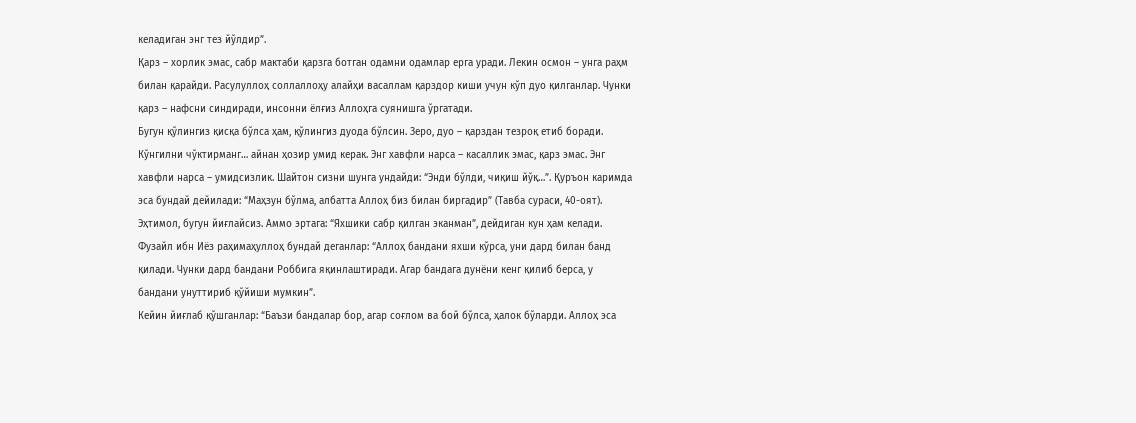келадиган энг тез йўлдир”.
Қарз – хорлик эмас, сабр мактаби қарзга ботган одамни одамлар ерга уради. Лекин осмон – унга раҳм билан қарайди. Расулуллоҳ соллаллоҳу алайҳи васаллам қарздор киши учун кўп дуо қилганлар. Чунки қарз – нафсни синдиради, инсонни ёлғиз Аллоҳга суянишга ўргатади.
Бугун қўлингиз қисқа бўлса ҳам, қўлингиз дуода бўлсин. Зеро, дуо – қарздан тезроқ етиб боради.
Кўнгилни чўктирманг… айнан ҳозир умид керак. Энг хавфли нарса – касаллик эмас, қарз эмас. Энг хавфли нарса – умидсизлик. Шайтон сизни шунга ундайди: “Энди бўлди, чиқиш йўқ…”. Қуръон каримда эса бундай дейилади: “Маҳзун бўлма, албатта Аллоҳ биз билан биргадир” (Тавба сураси, 40-оят).
Эҳтимол, бугун йиғлайсиз. Аммо эртага: “Яхшики сабр қилган эканман”, дейдиган кун ҳам келади. Фузайл ибн Иёз раҳимаҳуллоҳ бундай деганлар: “Аллоҳ бандани яхши кўрса, уни дард билан банд қилади. Чунки дард бандани Роббига яқинлаштиради. Агар бандага дунёни кенг қилиб берса, у бандани унуттириб қўйиши мумкин”.
Кейин йиғлаб қўшганлар: “Баъзи бандалар бор, агар соғлом ва бой бўлса, ҳалок бўларди. Аллоҳ эса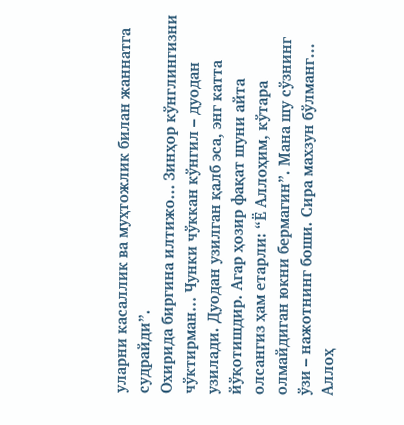уларни касаллик ва муҳтожлик билан жаннатга судрайди”.
Охирида биргина илтижо… Зинҳор кўнглингизни чўктирман… Чунки чўккан кўнгил – дуодан узилади. Дуодан узилган қалб эса, энг катта йўқотишдир. Агар ҳозир фақат шуни айта олсангиз ҳам етарли: “Ё Аллоҳим, кўтара олмайдиган юкни бермагин”. Мана шу сўзнинг ўзи – нажотнинг боши. Сира махзун бўлманг… Аллоҳ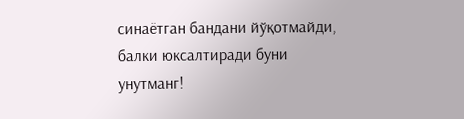синаётган бандани йўқотмайди, балки юксалтиради буни унутманг!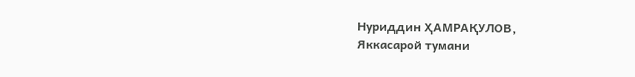Нуриддин ҲАМРАҚУЛОВ,
Яккасарой тумани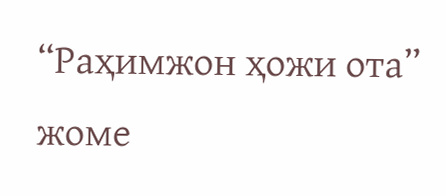“Раҳимжон ҳожи ота” жоме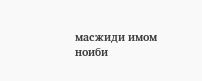масжиди имом ноиби